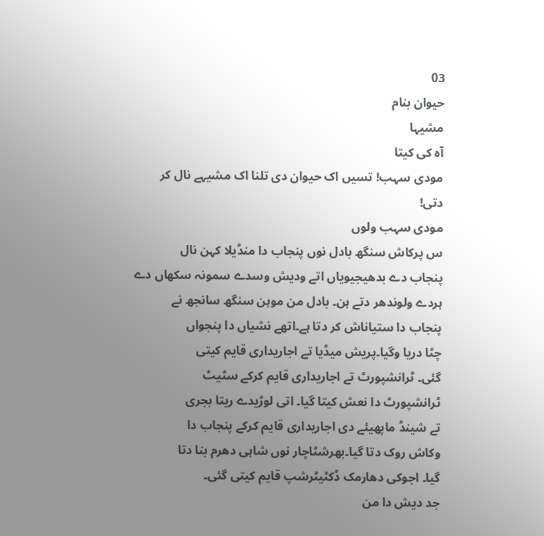03
حیوان بنام
مشیہا
آہ کی کیتا
مودی سہب! تسیں اک حیوان دی تلنا اک مشیہے نال کر
دتی!
مودی سہب ولوں
س پرکاش سنگھ بادل نوں پنجاب دا منڈیلا کہن نال
پنجاب دے بدھیجیویاں اتے ودیش وسدے سمونہ سکھاں دے
ہردے ولوندھر دتے ہن۔ بادل من موہن سنگھ سانجھ نے
پنجاب دا ستیاناش کر دتا ہے۔اتھے نشیاں دا پنجواں
چٹا دریا وگیا۔پریش میڈیا تے اجاریداری قایم کیتی
گئی۔ ٹرانشپورٹ تے اجاریداری قایم کرکے سٹیٹ
ٹرانشپورٹ دا نعش کیتا گیا۔ اتی لوڑیدے ریتا بجری
تے شینڈ ماپھیئے دی اجاریداری قایم کرکے پنجاب دا
وکاش روک دتا گیا۔بھرشٹاچار نوں شاہی دھرم بنا دتا
گیا۔ اجوکی دھارمک ڈکٹیٹرشپ قایم کیتی گئی۔
جد دیش دا من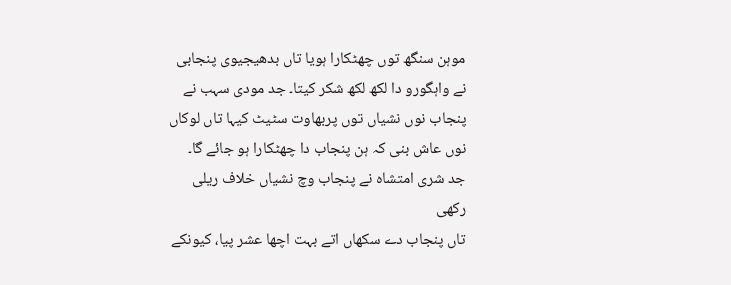موہن سنگھ توں چھٹکارا ہویا تاں بدھیجیوی پنجابی
نے واہگورو دا لکھ لکھ شکر کیتا۔ جد مودی سہب نے
پنجاب نوں نشیاں توں پربھاوت سٹیٹ کیہا تاں لوکاں
نوں عاش بنی کہ ہن پنجاب دا چھٹکارا ہو جائے گا۔
جد شری امتشاہ نے پنجاب وچ نشیاں خلاف ریلی رکھی
تاں پنجاب دے سکھاں اتے بہت اچھا عشر پیا، کیونکے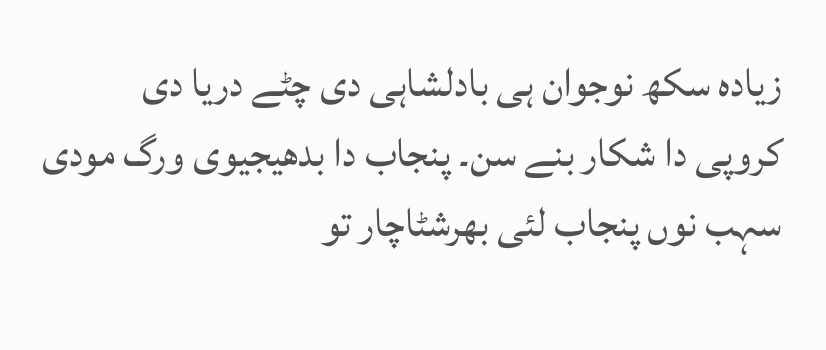زیادہ سکھ نوجوان ہی بادلشاہی دی چٹے دریا دی
کروپی دا شکار بنے سن۔ پنجاب دا بدھیجیوی ورگ مودی
سہب نوں پنجاب لئی بھرشٹاچار تو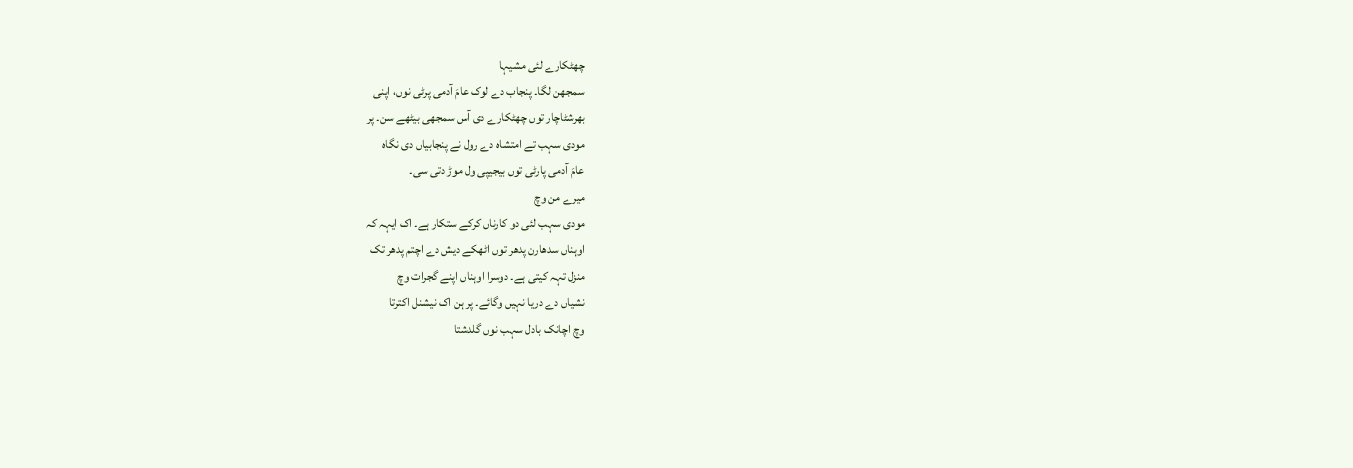چھٹکارے لئی مشیہا
سمجھن لگا۔ پنجاب دے لوک عامَ آدمی پرٹی نوں، اپنی
بھرشٹاچار توں چھٹکارے دی آس سمجھی بیٹھے سن۔ پر
مودی سہب تے امتشاہ دے رول نے پنجابیاں دی نگاہ
عامَ آدمی پارٹی توں بیجیپی ول موڑ دتی سی۔
میرے من وچ
مودی سہب لئی دو کارناں کرکے ستکار ہے۔ اک ایہہ کہ
اوہناں سدھارن پدھر توں اٹھکے دیش دے اچتم پدھر تک
منزل تہہ کیتی ہے۔ دوسرا اوہناں اپنے گجرات وچ
نشیاں دے دریا نہیں وگائے۔ پر ہن اک نیشنل اکترتا
وچ اچانک بادل سہب نوں گلدشتا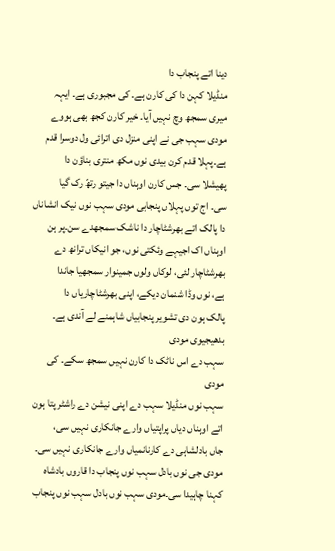دینا اتے پنجاب دا
منڈیلا کہن دا کی کارن ہے۔ کی مجبوری ہے۔ ایہہ
میری سمجھ وچ نہیں آیا۔ خیر کارن کجھ بھی ہووے
مودی سہب جی نے اپنی منزل دی اترائی ول دوسرا قدم
ہے۔پہلا قدم کرن بیدی نوں مکھ منتری بناؤن دا
پھیشلا سی۔ جس کارن اوہناں دا جیتو رتھّ رک گیا
سی۔ اج توں پہلاں پنجابی مودی سہب نوں نیک انشاناں
دا پالک اتے بھرشٹاچار دا ناشک سمجھدے سن۔پر ہن
اوہناں اک اجیہے وئکتی نوں، جو انیکاں ترانھ دے
بھرشٹاچار لئی، لوکاں ولوں جمینوار سمجھیا جاندا
ہے، نوں وڈا شنمان دیکے، اپنی بھرشٹاچاریاں دا
پالک ہون دی تشویر پنجابیاں شاہمنے لے آندی ہے۔
بدھیجیوی مودی
سہب دے اس ناٹک دا کارن نہیں سمجھ سکے۔ کی مودی
سہب نوں منڈیلا سہب دے اپنی نیشن دے راشٹر پتا ہون
اتے اوہناں دیاں پراپتیاں وارے جانکاری نہیں سی،
جاں بادلشاہی دے کارنانمیاں وارے جانکاری نہیں سی۔
مودی جی نوں بادل سہب نوں پنجاب دا قاروں بادشاہ
کہنا چاہیدا سی۔مودی سہب نوں بادل سہب نوں پنجاب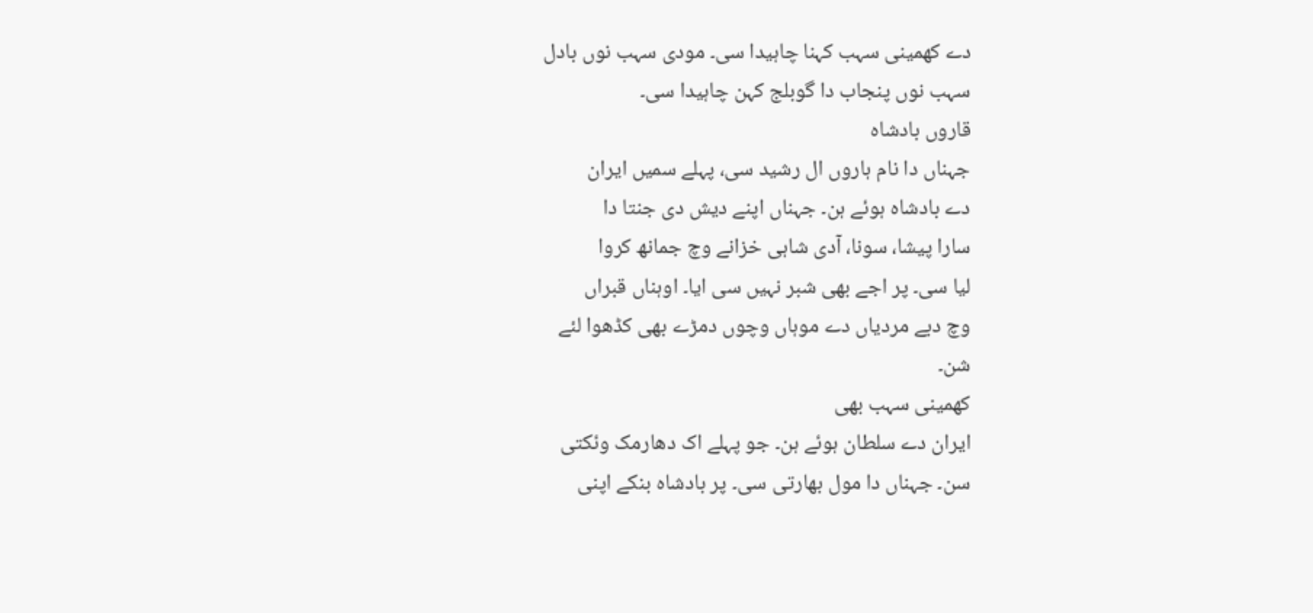دے کھمینی سہب کہنا چاہیدا سی۔ مودی سہب نوں بادل
سہب نوں پنجاب دا گوبلج کہن چاہیدا سی۔
قاروں بادشاہ
جہناں دا نام ہاروں ال رشید سی، پہلے سمیں ایران
دے بادشاہ ہوئے ہن۔ جہناں اپنے دیش دی جنتا دا
سارا پیشا، سونا، آدی شاہی خزانے وچ جمانھ کروا
لیا سی۔ پر اجے بھی شبر نہیں سی ایا۔ اوہناں قبراں
وچ دبے مردیاں دے موہاں وچوں دمڑے بھی کڈھوا لئے
شن۔
کھمینی سہب بھی
ایران دے سلطان ہوئے ہن۔ جو پہلے اک دھارمک وئکتی
سن۔ جہناں دا مول بھارتی سی۔ پر بادشاہ بنکے اپنی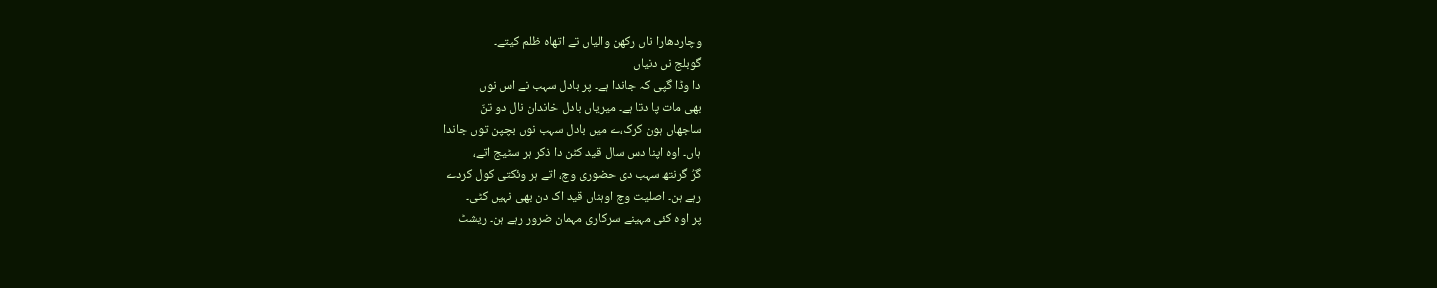وچاردھارا ناں رکھن والیاں تے اتھاہ ظلم کیتے۔
گوبلج نں دنیاں
دا وڈا گپی کہ جاندا ہے۔ پر بادل سہب نے اس نوں
بھی مات پا دتا ہے۔ میریاں بادل خاندان نال دو تنّ
ساجھاں ہون کرک،ے میں بادل سہب نوں بچپن توں جاندا
ہاں۔ اوہ اپنا دس سال قید کٹن دا ذکر ہر سٹیج اتے،
گرُ گرنتھ سہب دی حضوری وچ، اتے ہر وئکتی کول کردے
رہے ہن۔ اصلیت وچ اوہناں قید اک دن بھی نہیں کٹی۔
پر اوہ کئی مہینے سرکاری مہمان ضرور رہے ہن۔ ریشٹ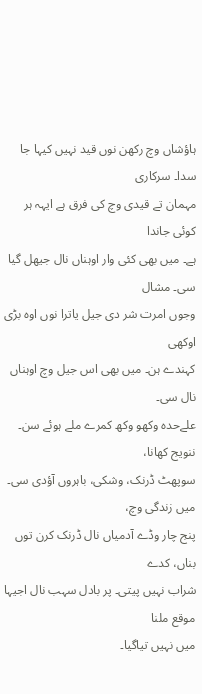ہاؤشاں وچ رکھن نوں قید نہیں کیہا جا سدا۔ سرکاری
مہمان تے قیدی وچ کی فرق ہے ایہہ ہر کوئی جاندا
ہے۔ میں بھی کئی وار اوہناں نال جیھل گیا سی۔ مشال
وجوں امرت شر دی جیل یاترا نوں اوہ بڑی اوکھی
کہندے ہن۔ میں بھی اس جیل وچ اوہناں نال سی۔
علےحدہ وکھو وکھ کمرے ملے ہوئے سن۔ ننویج کھانا،
سوپھٹ ڈرنک، وشکی، باہروں آؤدی سی۔ میں زندگی وچ،
پنج چار وڈے آدمیاں نال ڈرنک کرن توں بناں، کدے
شراب نہیں پیتی۔ پر بادل سہب نال اجیہا موقع ملنا
میں نہیں تیاگیا۔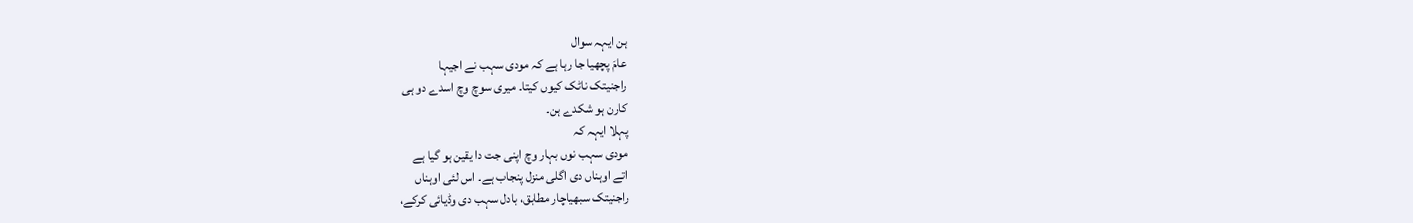ہن ایہہ سوال
عامَ پچھیا جا رہا ہے کہ مودی سہب نے اجیہا
راجنیتک ناٹک کیوں کیتا۔ میری سوچ وچ اسدے دو ہی
کارن ہو شکدے ہن۔
پہلا ایہہ کہ
مودی سہب نوں بہار وچ اپنی جت دا یقین ہو گیا ہے
اتے اوہناں دی اگلی منزل پنجاب ہے۔ اس لئی اوہناں
راجنیتک سبھیاچار مطابق، بادل سہب دی وڈیائی کرکے،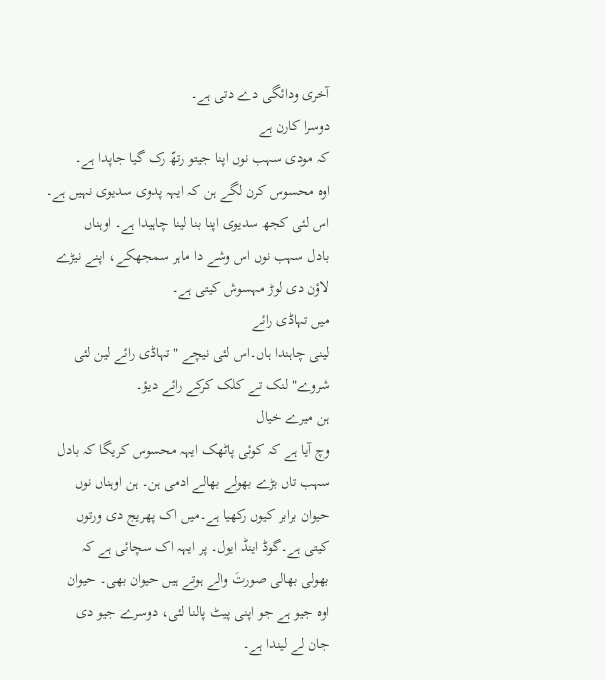آخری ودائگی دے دتی ہے۔
دوسرا کارن ہے
کہ مودی سہب نوں اپنا جیتو رتھّ رک گیا جاپدا ہے۔
اوہ محسوس کرن لگے ہن کہ ایہہ پدوی سدیوی نہیں ہے۔
اس لئی کجھ سدیوی اپنا بنا لینا چاہیدا ہے۔ اوہناں
بادل سہب نوں اس وشے دا ماہر سمجھکے، اپنے نیڑے
لاؤن دی لوڑ مہسوش کیتی ہے۔
میں تہاڈی رائے
لینی چاہندا ہاں۔اس لئی نیچے "تہاڈی رائے لین لئی
شروے" لنک تے کلک کرکے رائے دیؤ۔
ہن میرے خیال
وچ آیا ہے کہ کوئی پاٹھک ایہہ محسوس کریگا کہ بادل
سہب تاں بڑے بھولے بھالے ادمی ہن۔ ہن اوہناں نوں
حیوان برابر کیوں رکھیا ہے۔میں اک پھریج دی ورتوں
کیتی ہے۔گوڈ اینڈ ایول۔ پر ایہہ اک سچائی ہے کہ
بھولی بھالی صورتَ والے ہوتے ہیں حیوان بھی۔ حیوان
اوہ جیو ہے جو اپنی پیٹ پالنا لئی، دوسرے جیو دی
جان لے لیندا ہے۔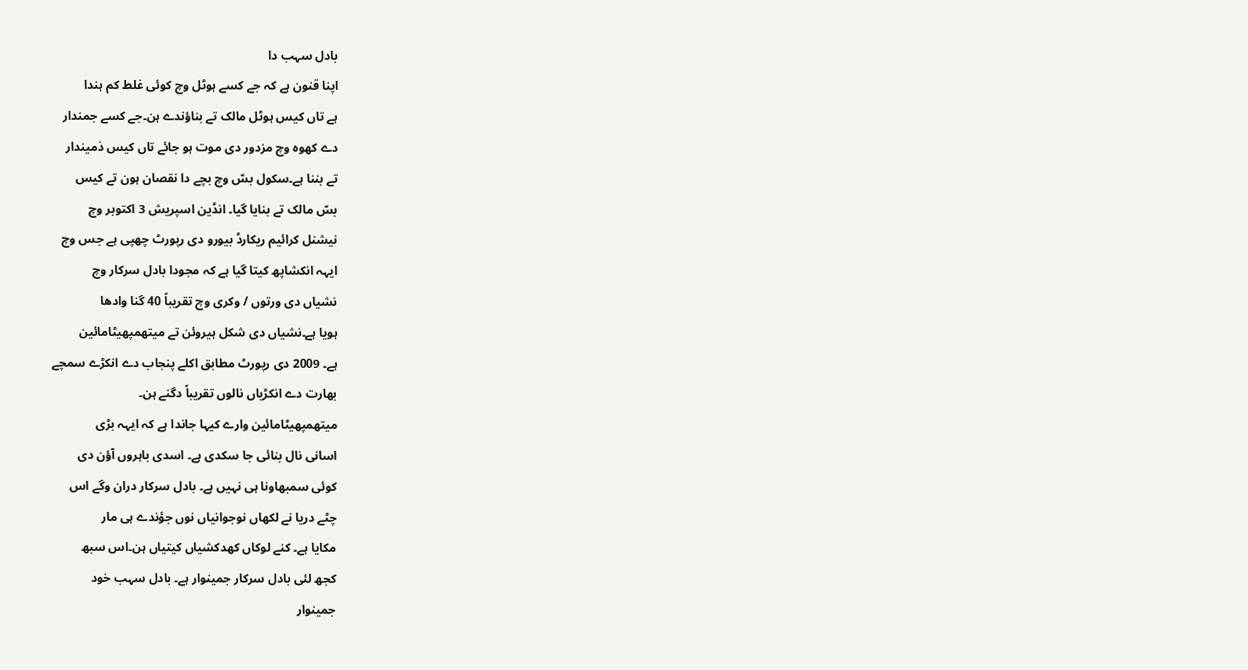بادل سہب دا
اپنا قنون ہے کہ جے کسے ہوٹل وچ کوئی غلط کم ہندا
ہے تاں کیس ہوٹل مالک تے بناؤندے ہن۔جے کسے جمندار
دے کھوہ وچ مزدور دی موت ہو جائے تاں کیس ذمیندار
تے بننا ہے۔سکول بسّ وچ بچے دا نقصان ہون تے کیس
بسّ مالک تے بنایا گیا۔ انڈین اسپریش 3 اکتوبر وچ
نیشنل کرائیم ریکارڈ بیورو دی رپورٹ چھپی ہے جس وچ
ایہہ انکشاپھ کیتا گیا ہے کہ مجودا بادل سرکار وچ
نشیاں دی ورتوں / وکری وچ تقریباً 40 گنا وادھا
ہویا ہے۔نشیاں دی شکل ہیروئن تے میتھمپھیٹامائین
ہے۔ 2009 دی رپورٹ مطابق اکلے پنجاب دے انکڑے سمچے
بھارت دے انکڑیاں نالوں تقریباً دگنے ہن۔
میتھمپھیٹامائین وارے کیہا جاندا ہے کہ ایہہ بڑی
اسانی نال بنائی جا سکدی ہے۔ اسدی باہروں آؤن دی
کوئی سمبھاونا ہی نہیں ہے۔ بادل سرکار دران وگے اس
چٹے دریا نے لکھاں نوجوانیاں نوں جؤندے ہی مار
مکایا ہے۔ کنے لوکاں کھدکشیاں کیتیاں ہن۔اس سبھ
کجھ لئی بادل سرکار جمینوار ہے۔ بادل سہب خود
جمینوار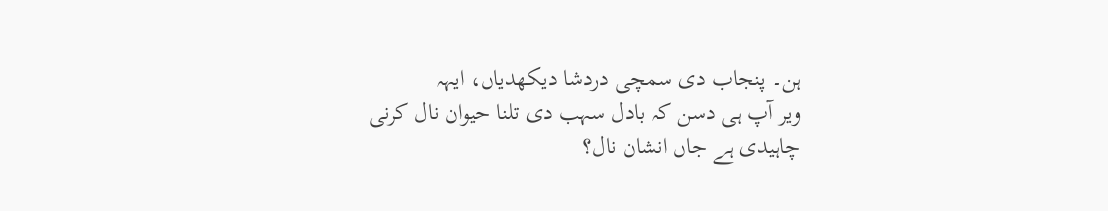ہن۔ پنجاب دی سمچی دردشا دیکھدیاں، ایہہ
ویر آپ ہی دسن کہ بادل سہب دی تلنا حیوان نال کرنی
چاہیدی ہے جاں انشان نال؟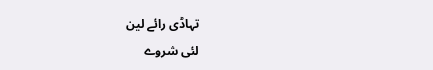تہاڈی رائے لین
لئی شروے